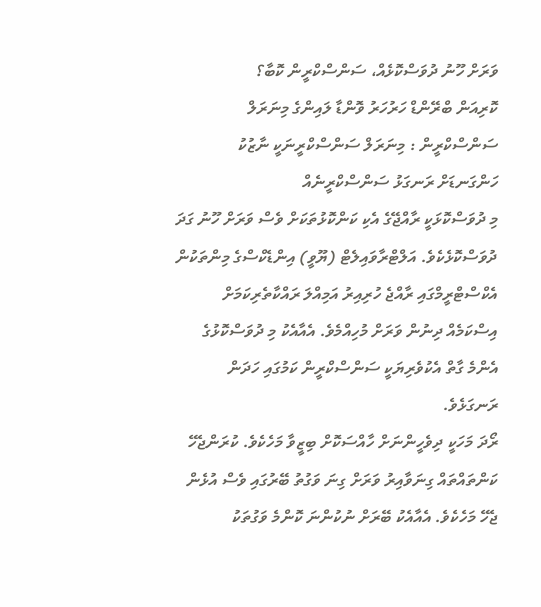ވަރަށް ހޫނު ދުވަސްކޮޅެއް، ސަންސްކްރީން ކޮބާ؟
ކޮރިއަން ބްރޭންޑް ހަރުހަރު ވޮންޑާ ލައިންގެ މިނަރަލް ސަންސްކްރީން : މިނަރަލް ސަންސްކްރީނަކީ ނާޒުކު ހަންގަނޑަށް ރަނގަޅު ސަންސްކްރީނެއް
މި ދުވަސްކޮޅަކީ ރާއްޖޭގެ އެކި ކަންކޮޅުތަކަށް ވެސް ވަރަށް ހޫނު ގަދަ ދުވަސްކޮޅެކެވެ. އަލްޓްރާވައިލެޓް (ޔޫވީ) އިންޑެކްސްގެ މިންތަކުން އެކްސްޓްރީމްގައި ރާއްޖެ ހުރިއިރު އަމިއްލަ ރައްކާތެރިކަމަށް އިސްކަމެއް ދިނުން ވަރަށް މުހިއްމެވެ. އެއާއެކު މި ދުވަސްކޮޅުގެ އެންމެ ގާތް އެކުވެރިޔަކީ ސަންސްކްރީން ކަމުގައި ހަދަން ރަނގަޅެވެ.
ރޯދަ މަހަކީ ދިވެހީންނަށް ހާއްސަކޮށް ބިޒީވާ މަހެކެވެ. ކުރަންޖެހޭ ކަންތައްތައް ގިނަވާއިރު ވަރަށް ގިނަ ވަގުތު ބޭރުގައި ވެސް އުޅެން ޖެހޭ މަހެކެވެ. އެއާއެކު ބޭރަށް ނުކުންނަ ކޮންމެ ވަގުތަކު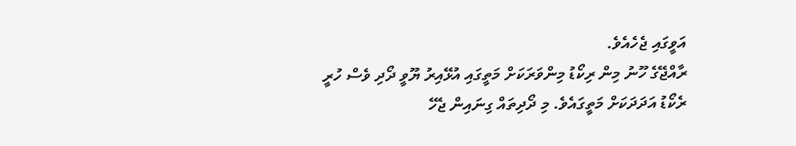އަވީގައި ޖެހެއެވެ.
ރާއްޖޭގެ ހޫނު މިން ރިކޯޑު މިންވަރަކަށް މަތީގައި އުޅޭއިރު ޔޫވީ ދޯދި ވެސް ހުރީ ރެކޯޑު އަދަދަކަށް މަތީގައެވެ. މި ދޯދިތައް ގިނައިން ޖެހޭ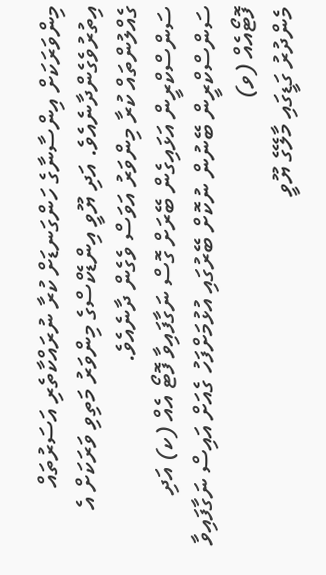މިންވަރަކަށް އިންސާނާގެ ހަންގަނޑަށް ކުރާ ނުރައްކާތެރި އަސަރުތައް އިތުރުވެގެންދާނެއެވެ. އަދި ޔޫވީ އިންޑެކްސްގެ މިންވަރު މަތިވި ވަރަކަށް އެ ގެއްލުންތައް ކުރާ މިންވަރު އަވަސް ވެގެން ދާނެއެވެ.
ސަންސްކްރީން އަޅައިގެން ބޭރަށް ގޮސް ނަގާފައިވާ ފޮޓޯ އެއް (ކ) އަދި ސަންސްކްރީން ބޭނުން ނުކޮށް ބޭރުގައި އުޅުމަށްފަހު ގެއަށް އައިސް ނަގާފައިވާ ފޮޓޯއެއް (ވ)
މެންދުރު ގަޑީގައި މާލޭގެ ޔޫވީ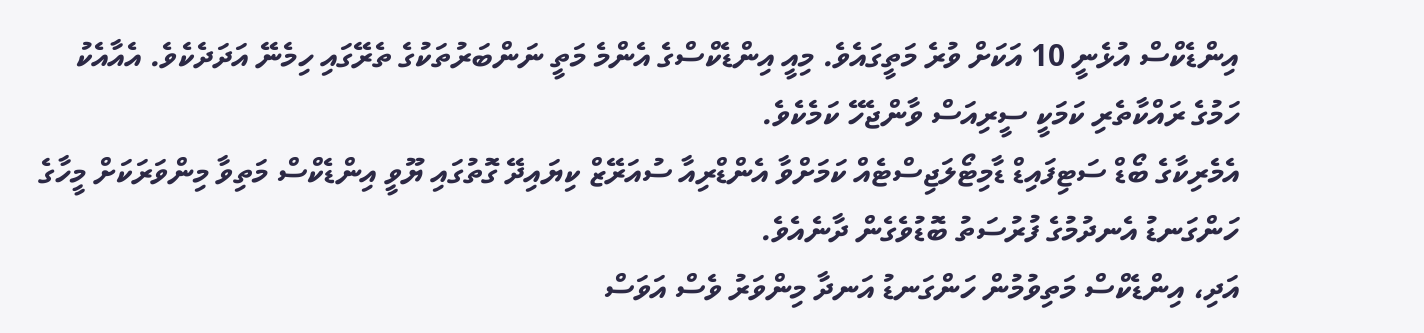އިންޑެކްސް އުޅެނީ 10 އަކަށް ވުރެ މަތީގައެވެ. މިއީ އިންޑެކްސްގެ އެންމެ މަތީ ނަންބަރުތަކުގެ ތެރޭގައި ހިމެނޭ އަދަދެކެވެ. އެއާއެކު ހަމުގެ ރައްކާތެރި ކަމަކީ ސީރިއަސް ވާންޖެހޭ ކަމެކެވެ.
އެމެރިކާގެ ބޯޑް ސަޓިފައިޑް ޑާމިޓޯލަޖިސްޓެއް ކަމަށްވާ އެންޑްރިއާ ސުއަރޭޒް ކިޔައިދޭ ގޮތުގައި ޔޫވީ އިންޑެކްސް މަތިވާ މިންވަރަކަށް މީހާގެ ހަންގަނޑު އެނދުމުގެ ފުރުސަތު ބޮޑުވެގެން ދާނެއެވެ.
އަދި، އިންޑެކްސް މަތިވުމުން ހަންގަނޑު އަނދާ މިންވަރު ވެސް އަވަސް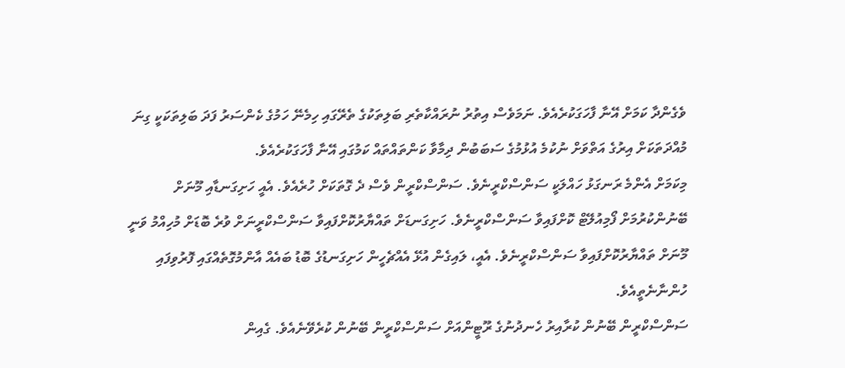ވެގެންދާ ކަމަށް އޭނާ ފާހަގަކުރެއެވެ. ނަމަވެސް އިތުރު ނުރައްކާތެރި ބަލިތަކުގެ ތެރޭގައި ހިމެނޭ ހަމުގެ ކެންސަރު ފަދަ ބަލިތަކަކީ ގިނަ މުއްދަތަކަށް އިރުގެ އަތްވަށް ނުކުމެ އުޅުމުގެ ސަބަބުން ދިމާވާ ކަންތައްތައް ކަމުގައި އޭނާ ފާހަގަކުރެއެވެ.
މިކަމަށް އެންމެ ރަނގަޅު ހައްލަކީ ސަންސްކްރީނެވެ. ސަންސްކްރީން ވެސް ދެ ގޮތަކަށް ހުރެއެވެ. އެއީ ހަށިގަނޑާއި މޫނަށް ބޭނުންކުރުމަށް ފޯމިއުލޭޓް ކޮށްފައިވާ ސަންސްކްރީނެވެ. ހަށިގަނޑަށް ތައްޔާރުކޮށްފައިވާ ސަންސްކްރީނަށް ވުރެ ބޮޑަށް މުހިއްމު ވަނީ މޫނަށް ތައްޔާރުކޮށްފައިވާ ސަންސްކްރީނެވެ. އެއީ، ލައިގެން އުޅޭ އެއްޗެހީން ހަށިގަނޑުގެ ބޮޑު ބައެއް އާންމުގޮތެއްގައި ފޮރުވިފައި ހުންނާނެތީއެވެ.
ސަންސްކްރީން ބޭނުން ކުރާއިރު ހެނދުނުގެ ރޫޓީންއަށް ސަންސްކްރީން ބޭނުން ކުރެވޭނެއެވެ. ގެއިން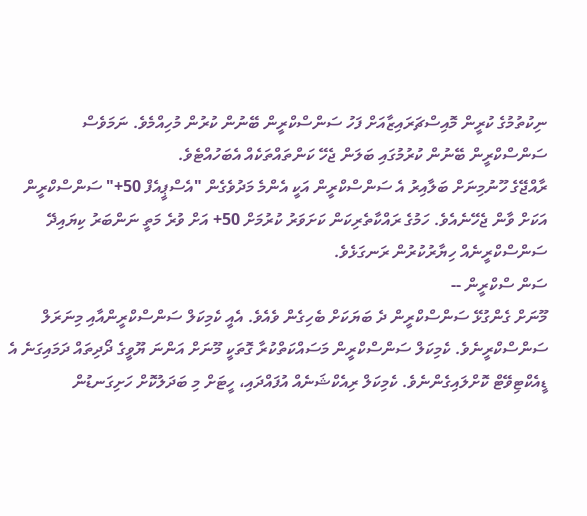ނިކުތުމުގެ ކުރީން މޮއިސްޗަރައިޒާއަށް ފަހު ސަންސްކްރީން ބޭނުން ކުރުން މުހިއްމެވެ. ނަމަވެސް ސަންސްކްރީން ބޭނުން ކުރުމުގައި ބަލަން ޖެހޭ ކަންތައްތަކެއް އެބަހުއްޓެވެ.
ރާއްޖޭގެ ހޫނުމިނަށް ބަލާއިރު އެ ސަންސްކްރީން އަކީ އެންމެ މަދުވެގެން "އެސްޕީއެފް 50+" ސަންސްކްރީން އަކަށް ވާން ޖެހޭނެއެވެ. ހަމުގެ ރައްކާތެރިކަން ކަށަވަރު ކުރުމަށް 50+ އަށް ވުރެ މަތީ ނަންބަރު ކިޔައިދޭ ސަންސްކްރީނެއް ހިޔާރުކުރުން ރަނގަޅެވެ.
ސަން ސްކްރީން --
މޫނަށް ގެންގުޅޭ ސަންސްކްރީން ދެ ބަޔަކަށް ބެހިގެން ވެއެވެ. އެއީ ކެމިކަލް ސަންސްކްރީންއާއި މިނަރަލް ސަންސްކްރީނެވެ. ކެމިކަލް ސަންސްކްރީން މަސައްކަތްކުރާ ގޮތަކީ މޫނަށް އަންނަ ޔޫވީގެ ދޯދިތައް ދަމައިގަނެ އެ ޑީއެކްޓިވޭޓް ކޮށްލައިގެންނެވެ. ކެމިކަލް ރިއެކްޝަނެއް އުފައްދައި، ހީޓަށް މި ބަދަލުކޮށް ހަށިގަނޑުން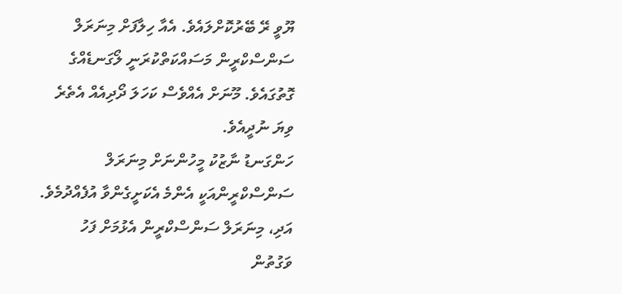ޔޫވީ ރޭ ބޭރުކޮށްލައެވެ. އެއާ ހިލާފަށް މިނަރަލް ސަންސްކްރީން މަސައްކަތްކުރަނީ ލޯގަނޑެއްގެ ގޮތުގައެވެ. މޫނަށް އެއްވެސް ކަހަލަ ދޯދިއެއް އެތެރެ ވިޔަ ނުދީއެވެ.
ހަންގަނޑު ނާޒުކު މީހުންނަށް މިނަރަލް ސަންސްކްރީންއަކީ އެންމެ އެކަށީގެންވާ އުފެއްދުމެވެ. އަދި، މިނަރަލް ސަންސްކްރީން އެޅުމަށް ފަހު ވަގުތުން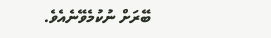ބޭރަށް ނުކުމެވޭނެއެވެ.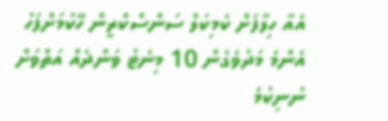އެއާ ހިލާފަށް ކެމިކަލް ސަންސްކްރީން ހޭކުމަށްފަހު އެންމެ މަދުވެގެން 10 މިނެޓު ވަންދެއް އަތްވަށް ނުނިކުމެ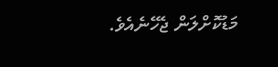މަޑުކޮށްލަން ޖެހޭނެއެވެ.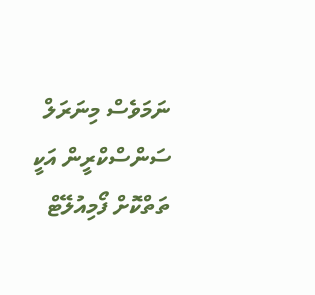ނަމަވެސް މިނަރަލް ސަންސްކްރީން އަކީ ތަތްކޮށް ފޯމިއުލޭޓް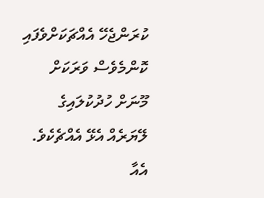ކުރަންޖެހޭ އެއްޗަކަށްވެފައި ކޮންމެވެސް ވަރަކަށް މޫނަށް ހުދުކުލައިގެ ލޭޔަރެއް އެޅޭ އެއްޗެކެވެ. އެއާ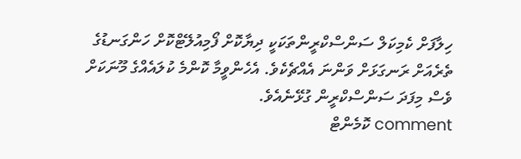ހިލާފަށް ކެމިކަލް ސަންސްކްރީންތަކަކީ ދިޔާކޮށް ފޯމިއުލޭޓްކޮށް ހަންގަނޑުގެ ތެރެއަށް ރަނގަޅަށް ވަންނަ އެއްޗެކެވެ. އެހެންވީމާ ކޮންމެ ކުލައެއްގެ މޫނަކަށް ވެސް މިފަދަ ސަންސްކްރީން ގުޅޭނެއެވެ.
comment ކޮމެންޓް